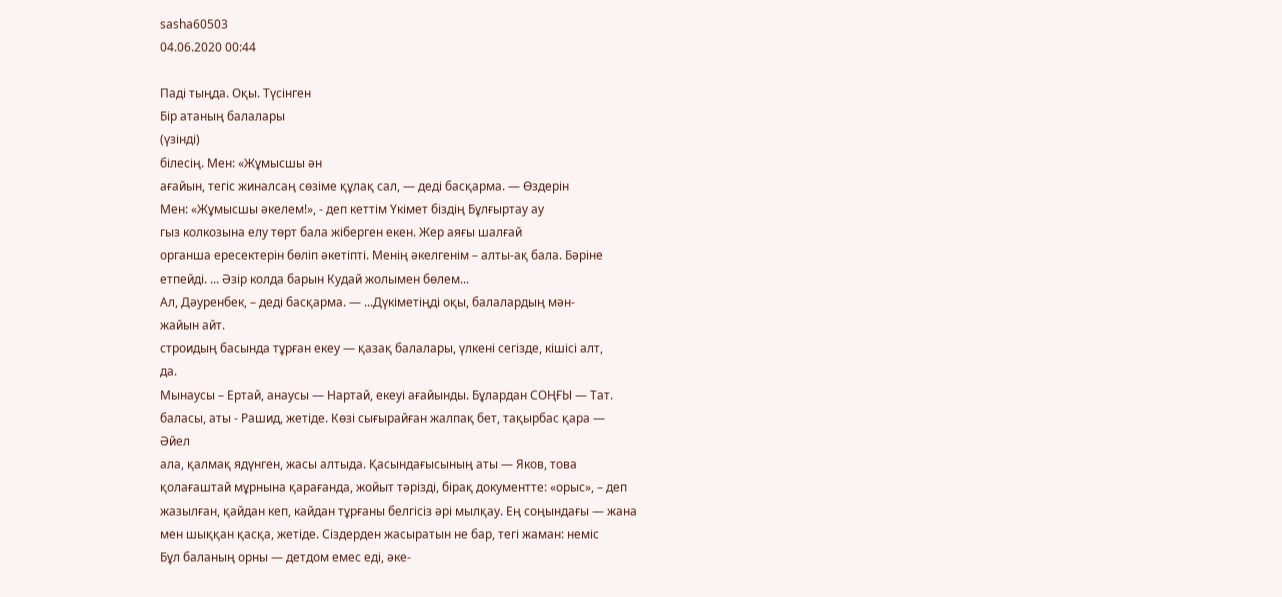sasha60503
04.06.2020 00:44

Паді тыңда. Оқы. Түсінген
Бір атаның балалары
(үзінді)
білесің. Мен: «Жұмысшы ән
ағайын, тегіс жиналсаң сөзіме құлақ сал, — деді басқарма. — Өздерін
Мен: «Жұмысшы әкелем!», - деп кеттім Үкімет біздің Бұлғыртау ау
гыз колкозына елу төрт бала жіберген екен. Жер аяғы шалғай
органша ересектерін бөліп әкетіпті. Менің әкелгенім – алты-ақ бала. Бәріне
етпейді. ... Əзір колда барын Кудай жолымен бөлем...
Ал, Дәуренбек, – деді басқарма. — ...Дүкіметіңді оқы, балалардың мән-
жайын айт.
строидың басында тұрған екеу — қазақ балалары, үлкені сегізде, кішісі алт,
да.
Мынаусы – Ертай, анаусы — Нартай, екеуі ағайынды. Бұлардан СОҢҒЫ — Тат.
баласы, аты - Рашид, жетіде. Көзі сығырайған жалпақ бет, тақырбас қара —
Әйел
ала, қалмақ ядүнген, жасы алтыда. Қасындағысының аты — Яков, това
қолағаштай мұрнына қарағанда, жойыт тәрізді, бірақ документте: «орыс», – деп
жазылған, қайдан кеп, кайдан тұрғаны белгісіз әрі мылқау. Ең соңындағы — жана
мен шыққан қасқа, жетіде. Сіздерден жасыратын не бар, тегі жаман: неміс
Бұл баланың орны — детдом емес еді, әке-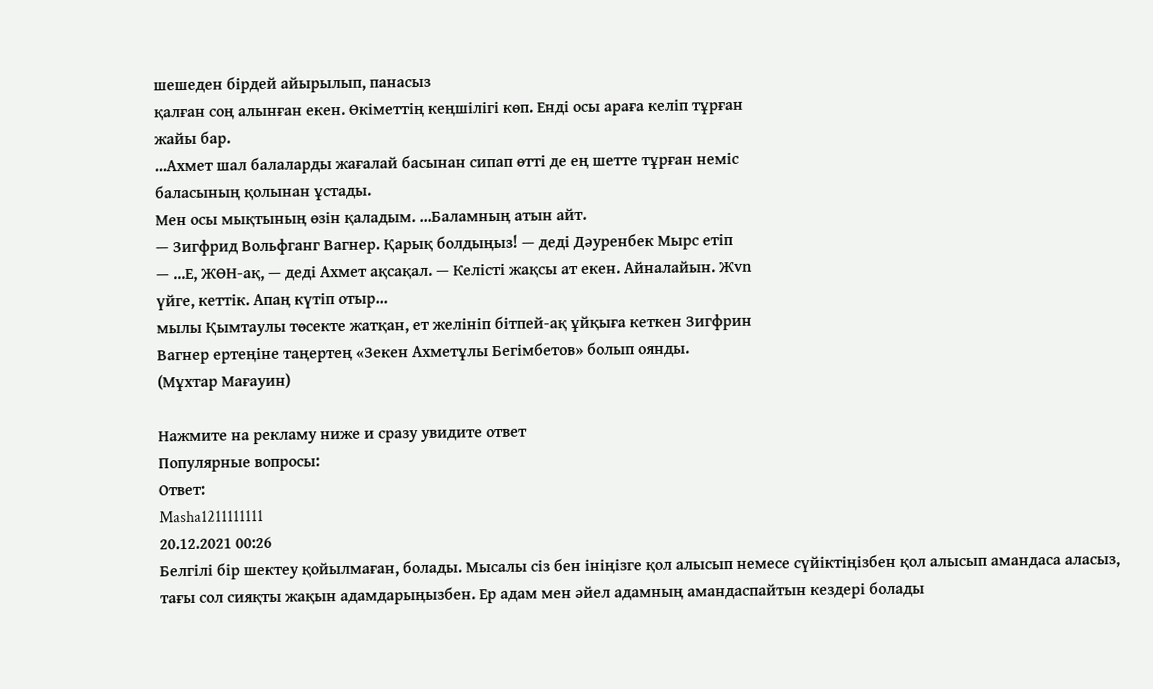шешеден бірдей айырылып, панасыз
қалған соң алынған екен. Өкіметтің кеңшілігі көп. Енді осы араға келіп тұрған
жайы бар.
...Ахмет шал балаларды жағалай басынан сипап өтті де ең шетте тұрған неміс
баласының қолынан ұстады.
Мен осы мықтының өзін қаладым. ...Баламның атын айт.
— Зигфрид Вольфганг Вагнер. Қарық болдыңыз! — деді Дәуренбек Мырс етіп
— ...Е, ЖӨН-ақ, — деді Ахмет ақсақал. — Келісті жақсы ат екен. Айналайын. Жvn
үйге, кеттік. Апаң күтіп отыр...
мылы Қымтаулы төсекте жатқан, ет желініп бітпей-ақ ұйқыға кеткен Зигфрин
Вагнер ертеңіне таңертең «Зекен Ахметұлы Бегімбетов» болып оянды.
(Мұхтар Мағауин)

Нажмите на рекламу ниже и сразу увидите ответ
Популярные вопросы:
Ответ:
Masha1211111111
20.12.2021 00:26
Белгілі бір шектеу қойылмаған, болады. Мысалы сіз бен ініңізге қол алысып немесе сүйіктіңізбен қол алысып амандаса аласыз, тағы сол сияқты жақын адамдарыңызбен. Ер адам мен әйел адамның амандаспайтын кездері болады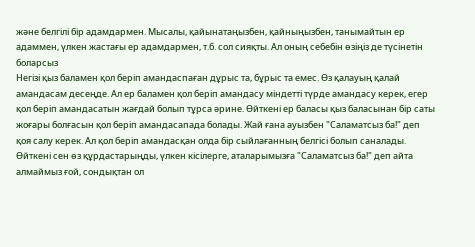және белгілі бір адамдармен. Мысалы, қайынатаңызбен, қайныңызбен, танымайтын ер адаммен, үлкен жастағы ер адамдармен, т.б. сол сияқты. Ал оның себебін өзіңіз де түсінетін боларсыз
Негізі қыз баламен қол беріп амандаспаған дұрыс та, бұрыс та емес. Өз қалауың қалай амандасам десеңде. Ал ер баламен қол беріп амандасу міндетті түрде амандасу керек, егер қол беріп амандасатын жағдай болып тұрса әрине. Өйткені ер баласы қыз баласынан бір саты жоғары болғасын қол беріп амандасапада болады. Жай ғана ауызбен "Саламатсыз ба!" деп қоя салу керек. Ал қол беріп амандасқан олда бір сыйлағанның белгісі болып саналады. Өйткені сен өз құрдастарыңды, үлкен кісілерге, аталарымызға "Саламатсыз ба!" деп айта алмаймыз ғой, сондықтан ол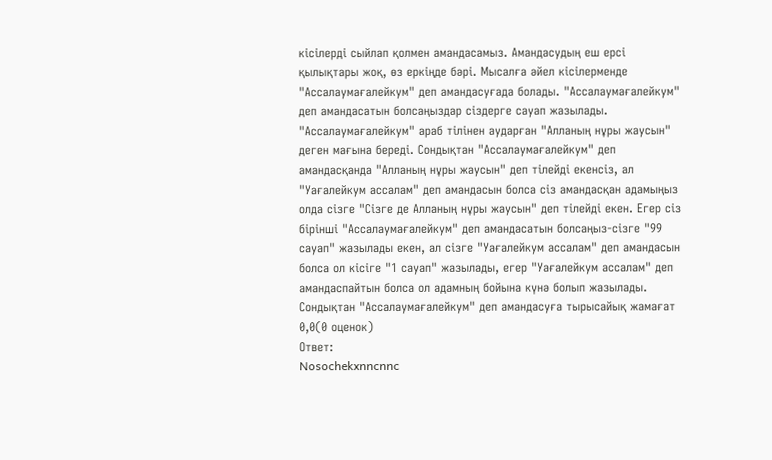кісілерді сыйлап қолмен амандасамыз. Амандасудың еш ерсі қылықтары жоқ, өз еркіңде бәрі. Мысалға әйел кісілерменде "Ассалаумағалейкум" деп амандасуғада болады. "Ассалаумағалейкум" деп амандасатын болсаңыздар сіздерге сауап жазылады. "Ассалаумағалейкум" араб тілінен аударған "Алланың нұры жаусын" деген мағына береді. Сондықтан "Ассалаумағалейкум" деп амандасқанда "Алланың нұры жаусын" деп тілейді екенсіз, ал "Уағалейкум ассалам" деп амандасын болса сіз амандасқан адамыңыз олда сізге "Сізге де Алланың нұры жаусын" деп тілейді екен. Егер сіз бірінші "Ассалаумағалейкум" деп амандасатын болсаңыз-сізге "99 сауап" жазылады екен, ал сізге "Уағалейкум ассалам" деп амандасын болса ол кісіге "1 сауап" жазылады, егер "Уағалейкум ассалам" деп амандаспайтын болса ол адамның бойына күнә болып жазылады.
Сондықтан "Ассалаумағалейкум" деп амандасуға тырысайық жамағат
0,0(0 оценок)
Ответ:
Nosochekxnncnnc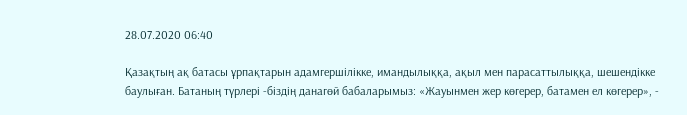28.07.2020 06:40

Қазақтың ақ батасы ұрпақтарын адамгершілікке, имандылыққа, ақыл мен парасаттылыққа, шешендікке баулыған. Батаның түрлері -біздің данагөй бабаларымыз: «Жауынмен жер көгерер, батамен ел көгерер», -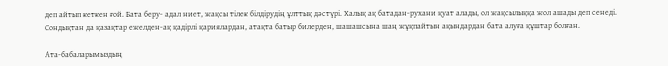деп айтып кеткен ғой. Бата беру- адал ниет, жақсы тілек білдірудің ұлттық дәстүрі. Халық ақ батадан-рухани қуат алады, ол жақсылыққа жол ашады деп сенеді. Сондықтан да қазақтар ежелден-ақ қадірлі қариялардан, атақта батыр билерден, шашашсына шаң жұқпайтын ақындардан бата алуға құштар болған.

Ата-бабаларымыздың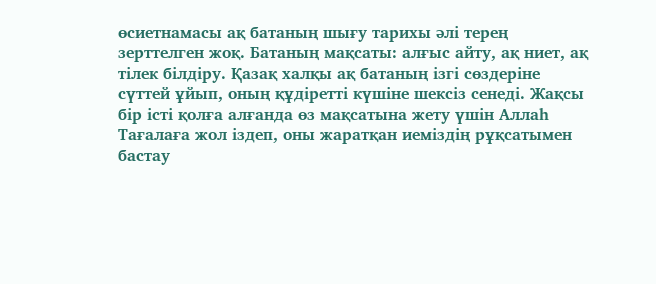өсиетнамасы ақ батаның шығу тарихы әлі терең зерттелген жоқ. Батаның мақсаты: алғыс айту, ақ ниет, ақ тілек білдіру. Қазақ халқы ақ батаның ізгі сөздеріне сүттей ұйып, оның құдіретті күшіне шексіз сенеді. Жақсы бір істі қолға алғанда өз мақсатына жету үшін Аллаһ Тағалаға жол іздеп, оны жаратқан иеміздің рұқсатымен бастау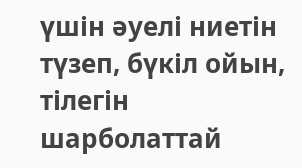үшін әуелі ниетін түзеп, бүкіл ойын, тілегін шарболаттай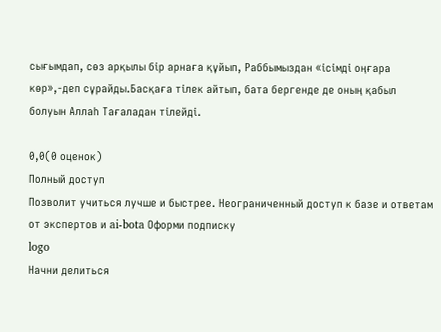сығымдап, сөз арқылы бір арнаға құйып, Раббымыздан «ісімді оңғара көр»,-деп сұрайды.Басқаға тілек айтып, бата бергенде де оның қабыл болуын Аллаһ Тағаладан тілейді.

0,0(0 оценок)
Полный доступ
Позволит учиться лучше и быстрее. Неограниченный доступ к базе и ответам от экспертов и ai-bota Оформи подписку
logo
Начни делиться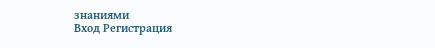знаниями
Вход Регистрация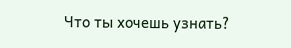Что ты хочешь узнать?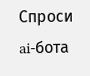Спроси ai-бота